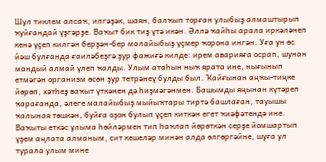Шул тиклем алсаҡ, илгәҙәк, шаян, балҡып торған улыбыҙ алмаштырып ҡуйғандай үҙгәрҙе. Ваҡыт бик тиҙ үтә икән. Әллә ҡайһы арала иркәләнеп кенә үҫеп килгән берҙән-бер малайыбыҙ үҫмер ҡорона ингән. Уға ун өс йәш булғанда ғаиләбеҙгә ҙур фажиғә килде: ирем аварияға осрап, шунан мандый алмай үлеп ҡалды. Улым атаһын ныҡ ярата ине, нығынып етмәгән организм өсөн ҙур тетрәнеү булды был. Ҡайғынан аңҡы-тиңке йөрөп, хәтһеҙ ваҡыт үткәнен дә һиҙмәгәнмен. Башымды яңынан күтәреп ҡарағанда, әлеге малайыбыҙ мыйыҡтары тиртә башлаған, тауышы ҡалыная төшкән, буйға оҙон булып үҫеп киткән егет ҡиәфәтендә ине. Ваҡыты еткәс улыма һөйләрмен тип һаҡлап йөрөткән серҙе йомшартып үҙем аңлата алманым, сит кешеләр минән алда өлгөргәйне, шуға ул турала улым мине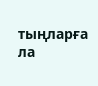тыңларға ла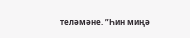теләмәне. ”Һин миңә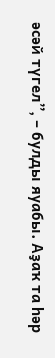әсәй түгел”, – булды яуабы. Аҙаҡ та һәр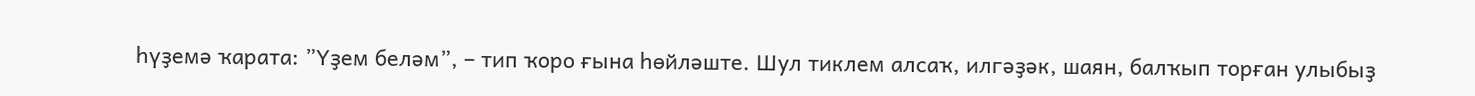һүҙемә ҡарата: ”Үҙем беләм”, – тип ҡоро ғына һөйләште. Шул тиклем алсаҡ, илгәҙәк, шаян, балҡып торған улыбыҙ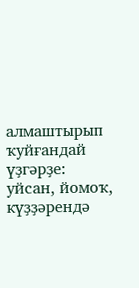алмаштырып ҡуйғандай үҙгәрҙе: уйсан, йомоҡ, күҙҙәрендә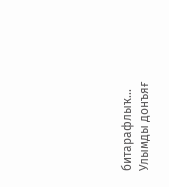битарафлыҡ... Улымды донъяғ